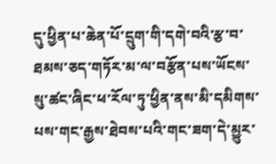དུ་ཕྱིན་པ་ཆེན་པོ་དྲུག་གི་དགེ་བའི་རྩ་བ་ཐམས་ཅད་གཏོར་མ་ལ་བརྩོན་པས་ཡོངས་སུ་ཚང་ཞིང་ཕ་རོལ་ཏུ་ཕྱིན་ནས་མི་དམིགས་པས་གང་རྒྱས་ཐེབས་པའི་གང་ཟག་དེ་མྱུར་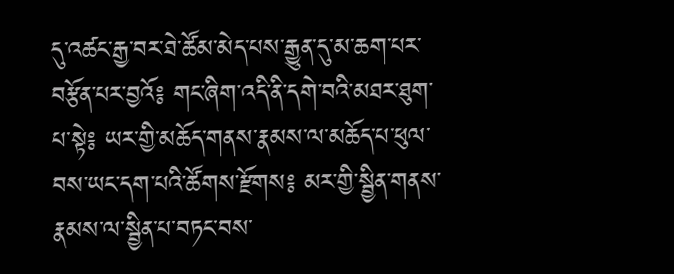དུ་འཚང་རྒྱ་བར་ཐེ་ཚོམ་མེད་པས་རྒྱུན་དུ་མ་ཆག་པར་བརྩོན་པར་བྱའོ༔ གང་ཞིག་འདི་ནི་དགེ་བའི་མཐར་ཐུག་པ་སྟེ༔ ཡར་གྱི་མཆོད་གནས་རྣམས་ལ་མཆོད་པ་ཕུལ་བས་ཡང་དག་པའི་ཚོགས་རྫོགས༔ མར་གྱི་སྦྱིན་གནས་རྣམས་ལ་སྦྱིན་པ་བཏང་བས་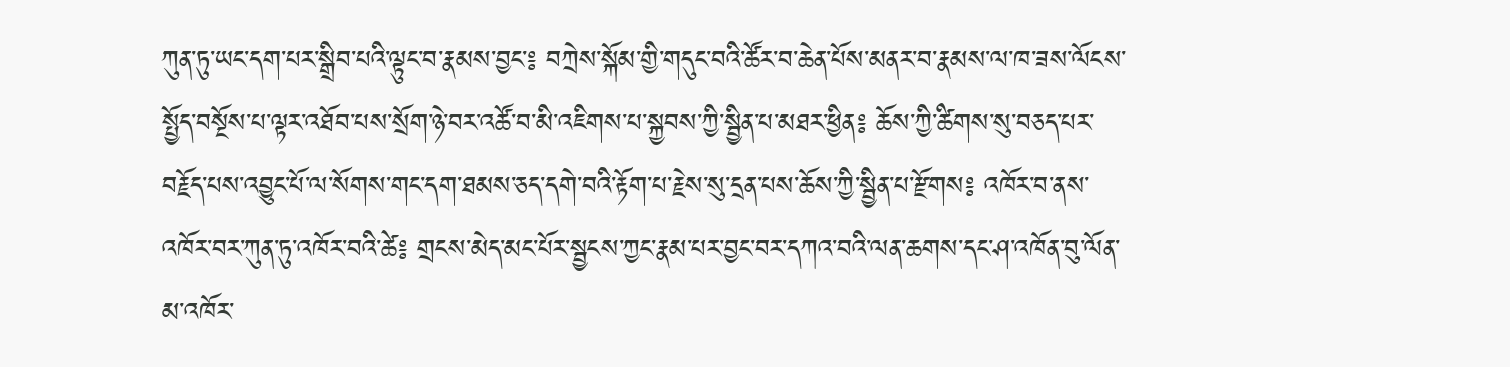ཀུན་ཏུ་ཡང་དག་པར་སྒྲིབ་པའི་ལྟུང་བ་རྣམས་བྱང་༔ བཀྲེས་སྐོམ་གྱི་གདུང་བའི་ཚོར་བ་ཆེན་པོས་མནར་བ་རྣམས་ལ་ཁ་ཟས་ལོངས་སྤྱོད་བསྔོས་པ་ལྟར་འཐོབ་པས་སྲོག་ཉེ་བར་འཚོ་བ་མི་འཇིགས་པ་སྐྱབས་ཀྱི་སྦྱིན་པ་མཐར་ཕྱིན༔ ཆོས་ཀྱི་ཚིགས་སུ་བཅད་པར་བརྗོད་པས་འབྱུང་པོ་ལ་སོགས་གང་དག་ཐམས་ཅད་དགེ་བའི་རྟོག་པ་རྗེས་སུ་དྲན་པས་ཆོས་ཀྱི་སྦྱིན་པ་རྫོགས༔ འཁོར་བ་ནས་འཁོར་བར་ཀུན་ཏུ་འཁོར་བའི་ཚེ༔ གྲངས་མེད་མང་པོར་སྦྱངས་ཀྱང་རྣམ་པར་བྱང་བར་དཀའ་བའི་ལན་ཆགས་དང་ཤ་འཁོན་བུ་ལོན་མ་འཁོར་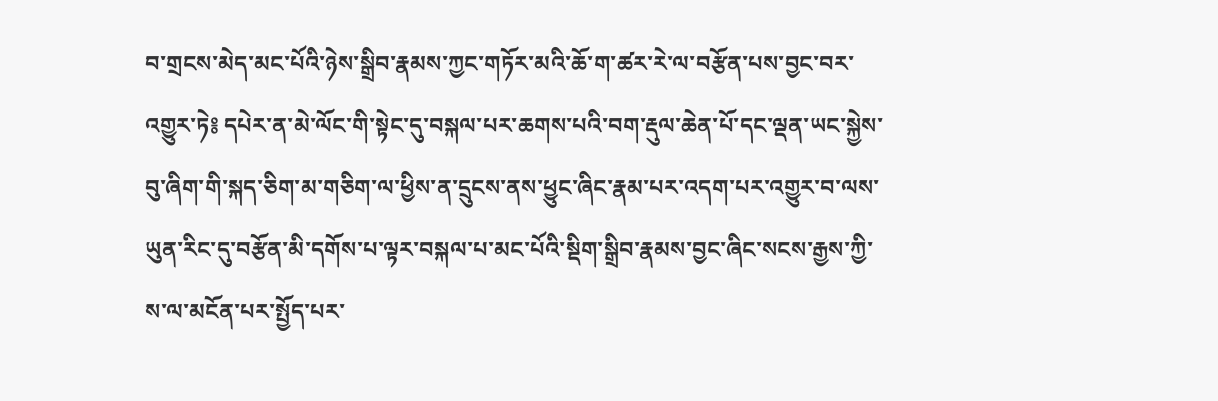བ་གྲངས་མེད་མང་པོའི་ཉེས་སྒྲིབ་རྣམས་ཀྱང་གཏོར་མའི་ཆོ་ག་ཚར་རེ་ལ་བརྩོན་པས་བྱང་བར་འགྱུར་ཏེ༔ དཔེར་ན་མེ་ལོང་གི་སྟེང་དུ་བསྐལ་པར་ཆགས་པའི་བག་རྡུལ་ཆེན་པོ་དང་ལྡན་ཡང་སྐྱེས་བུ་ཞིག་གི་སྐད་ཅིག་མ་གཅིག་ལ་ཕྱིས་ན་དྲུངས་ནས་ཕྱུང་ཞིང་རྣམ་པར་འདག་པར་འགྱུར་བ་ལས་ཡུན་རིང་དུ་བརྩོན་མི་དགོས་པ་ལྟར་བསྐལ་པ་མང་པོའི་སྡིག་སྒྲིབ་རྣམས་བྱང་ཞིང་སངས་རྒྱས་ཀྱི་ས་ལ་མངོན་པར་སྤྱོད་པར་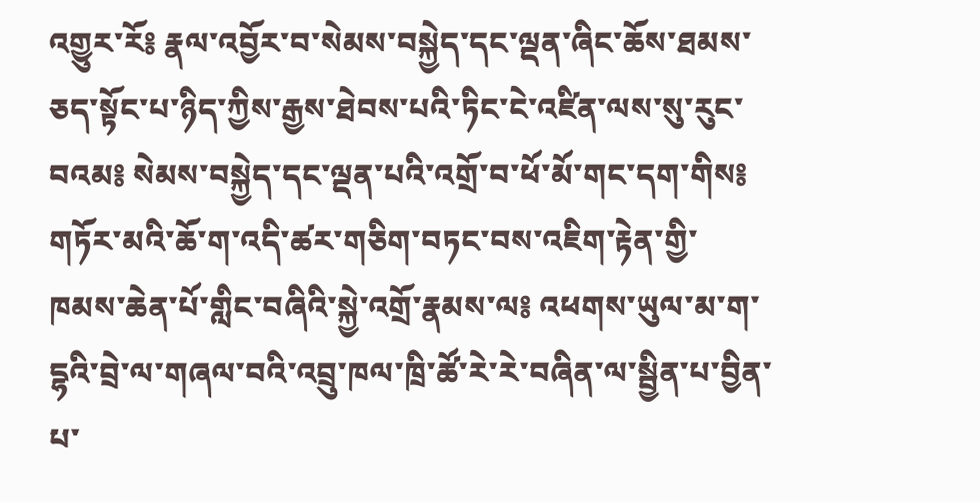འགྱུར་རོ༔ རྣལ་འབྱོར་བ་སེམས་བསྐྱེད་དང་ལྡན་ཞིང་ཆོས་ཐམས་ཅད་སྟོང་པ་ཉིད་ཀྱིས་རྒྱས་ཐེབས་པའི་ཏིང་ངེ་འཛིན་ལས་སུ་རུང་བའམ༔ སེམས་བསྐྱེད་དང་ལྡན་པའི་འགྲོ་བ་ཕོ་མོ་གང་དག་གིས༔ གཏོར་མའི་ཆོ་ག་འདི་ཚར་གཅིག་བཏང་བས་འཇིག་རྟེན་གྱི་ཁམས་ཆེན་པོ་གླིང་བཞིའི་སྐྱེ་འགྲོ་རྣམས་ལ༔ འཕགས་ཡུལ་མ་ག་དྷའི་བྲེ་ལ་གཞལ་བའི་འབྲུ་ཁལ་ཁྲི་ཚོ་རེ་རེ་བཞིན་ལ་སྦྱིན་པ་བྱིན་པ་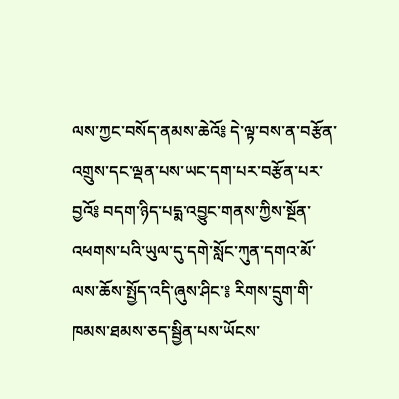ལས་ཀྱང་བསོད་ནམས་ཆེའོ༔ དེ་ལྟ་བས་ན་བརྩོན་འགྲུས་དང་ལྡན་པས་ཡང་དག་པར་བརྩོན་པར་བྱའོ༔ བདག་ཉིད་པདྨ་འབྱུང་གནས་ཀྱིས་སྔོན་འཕགས་པའི་ཡུལ་དུ་དགེ་སློང་ཀུན་དགའ་མོ་ལས་ཆོས་སྤྱོད་འདི་ཞུས་ཤིང་༔ རིགས་དྲུག་གི་ཁམས་ཐམས་ཅད་སྦྱིན་པས་ཡོངས་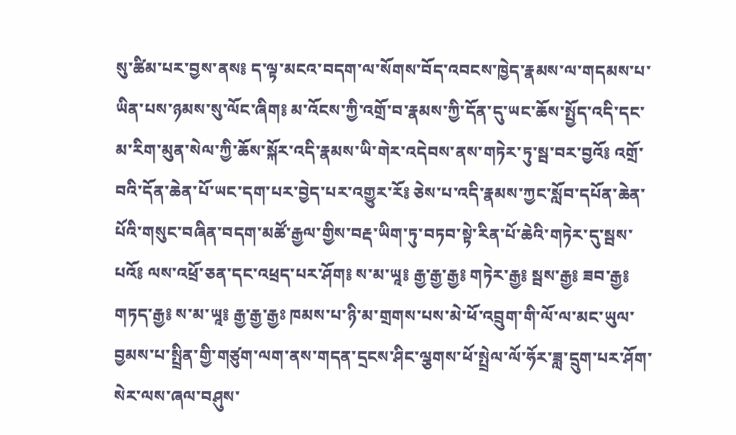སུ་ཚིམ་པར་བྱས་ནས༔ ད་ལྟ་མངའ་བདག་ལ་སོགས་བོད་འབངས་ཁྱེད་རྣམས་ལ་གདམས་པ་ཡིན་པས་ཉམས་སུ་ལོང་ཞིག༔ མ་འོངས་ཀྱི་འགྲོ་བ་རྣམས་ཀྱི་དོན་དུ་ཡང་ཆོས་སྤྱོད་འདི་དང་མ་རིག་མུན་སེལ་ཀྱི་ཆོས་སྐོར་འདི་རྣམས་ཡི་གེར་འདེབས་ནས་གཏེར་ཏུ་སྦ་བར་བྱའོ༔ འགྲོ་བའི་དོན་ཆེན་པོ་ཡང་དག་པར་བྱེད་པར་འགྱུར་རོ༔ ཅེས་པ་འདི་རྣམས་ཀྱང་སློབ་དཔོན་ཆེན་པོའི་གསུང་བཞིན་བདག་མཚོ་རྒྱལ་གྱིས་བརྡ་ཡིག་ཏུ་བཏབ་སྟེ་རིན་པོ་ཆེའི་གཏེར་དུ་སྦས་པའོ༔ ལས་འཕྲོ་ཅན་དང་འཕྲད་པར་ཤོག༔ ས་མ་ཡཱ༔ རྒྱ་རྒྱ་རྒྱ༔ གཏེར་རྒྱ༔ སྦས་རྒྱ༔ ཟབ་རྒྱ༔ གཏད་རྒྱ༔ ས་མ་ཡཱ༔ རྒྱ་རྒྱ་རྒྱཿ ཁམས་པ་ཉི་མ་གྲགས་པས་མེ་ཕོ་འབྲུག་གི་ལོ་ལ་མང་ཡུལ་བྱམས་པ་སྤྲིན་གྱི་གཙུག་ལག་ནས་གདན་དྲངས་ཤིང་ལྕགས་ཕོ་སྤྲེལ་ལོ་ཧོར་ཟླ་དྲུག་པར་ཤོག་སེར་ལས་ཞལ་བཤུས་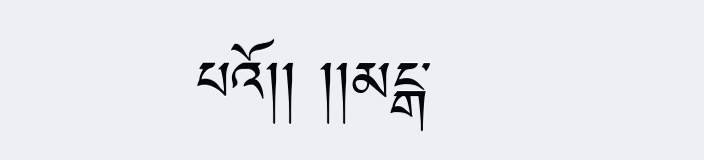པའོ།། །།མངྒ་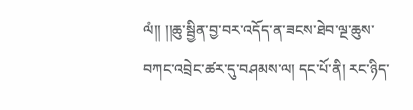ལཾ།། །།ཆུ་སྦྱིན་བྱ་བར་འདོད་ན་ཟངས་ཐེབ་ལྔ་ཆུས་བཀང་འབྲེང་ཚར་དུ་བཤམས་ལ། དང་པོ་ནི། རང་ཉིད་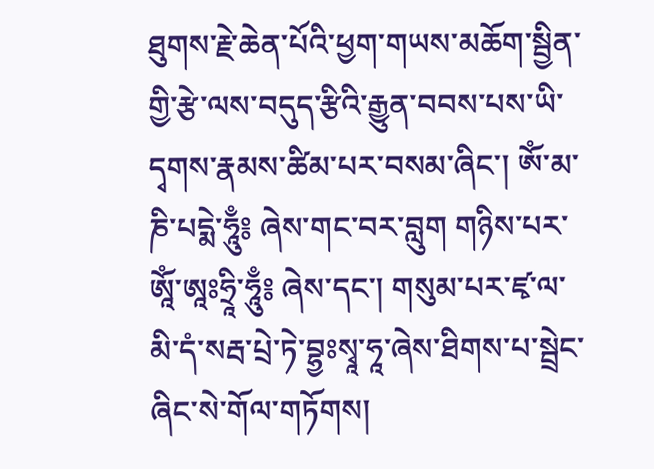ཐུགས་རྗེ་ཆེན་པོའི་ཕྱག་གཡས་མཆོག་སྦྱིན་གྱི་རྩེ་ལས་བདུད་རྩིའི་རྒྱུན་བབས་པས་ཡི་དྭགས་རྣམས་ཚིམ་པར་བསམ་ཞིང་། ཨོཾ་མ་ཎི་པདྨེ་ཧཱུྃ༔ ཞེས་གང་བར་བླུག གཉིས་པར་ཨཱོཾ་ཨཱཿཧྲཱི་ཧཱུྃ༔ ཞེས་དང་། གསུམ་པར་ཛྭ་ལ་མི་དཾ་སརྦ་པྲེ་ཏེ་བྷྱཿསྭཱ་ཧཱ་ཞེས་ཐིགས་པ་སྦྲེང་ཞིང་སེ་གོལ་གཏོགས།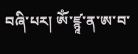བཞི་པར། ཨོཾ་ཛྙཱ་ན་ཨ་བ་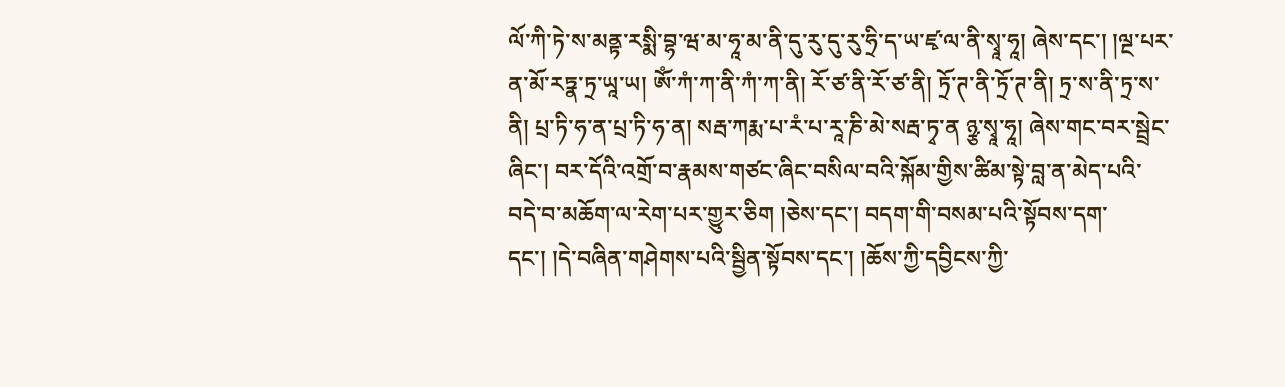ལོ་ཀི་ཏེ་ས་མནྟ་རསྨི་བྷ་ཝ་མ་ཧཱ་མ་ནི་དུ་རུ་དུ་རུ་ཧྲི་ད་ཡ་ཛྭ་ལ་ནི་སྭཱ་ཧཱ། ཞེས་དང་། །ལྔ་པར་ན་མོ་རཏྣ་ཏྲ་ཡཱ་ཡ། ཨོཾ་ཀཾ་ཀ་ནི་ཀཾ་ཀ་ནི། རོ་ཙ་ནི་རོ་ཙ་ནི། ཏྲོ་ཊ་ནི་ཏྲོ་ཊ་ནི། ཏྲ་ས་ནི་ཏྲ་ས་ནི། པྲ་ཏི་ཧ་ན་པྲ་ཏི་ཧ་ན། སརྦ་ཀརྨ་པ་རཾ་པ་རཱ་ཎི་མེ་སརྦ་ཏྭ་ན ཉྩ་སྭཱ་ཧཱ། ཞེས་གང་བར་སྦྲེང་ཞིང་། བར་དོའི་འགྲོ་བ་རྣམས་གཙང་ཞིང་བསིལ་བའི་སྐོམ་གྱིས་ཚིམ་སྟེ་བླ་ན་མེད་པའི་བདེ་བ་མཆོག་ལ་རེག་པར་གྱུར་ཅིག །ཅེས་དང་། བདག་གི་བསམ་པའི་སྟོབས་དག་དང་། །དེ་བཞིན་གཤེགས་པའི་སྦྱིན་སྟོབས་དང་། །ཆོས་ཀྱི་དབྱིངས་ཀྱི་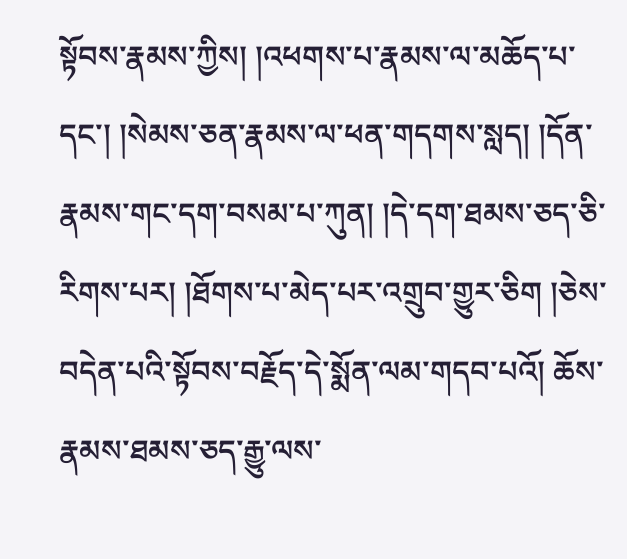སྟོབས་རྣམས་ཀྱིས། །འཕགས་པ་རྣམས་ལ་མཆོད་པ་དང་། །སེམས་ཅན་རྣམས་ལ་ཕན་གདགས་སླད། །དོན་རྣམས་གང་དག་བསམ་པ་ཀུན། །དེ་དག་ཐམས་ཅད་ཅི་རིགས་པར། །ཐོགས་པ་མེད་པར་འགྲུབ་གྱུར་ཅིག །ཅེས་བདེན་པའི་སྟོབས་བརྗོད་དེ་སྨོན་ལམ་གདབ་པའོ། ཆོས་རྣམས་ཐམས་ཅད་རྒྱུ་ལས་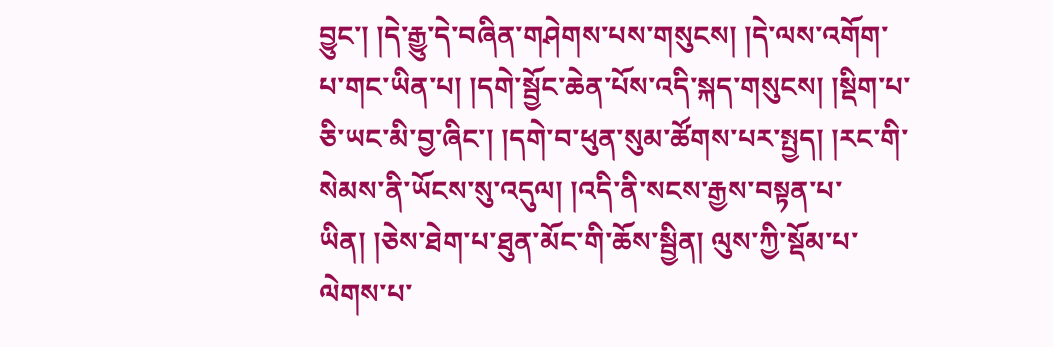བྱུང་། །དེ་རྒྱུ་དེ་བཞིན་གཤེགས་པས་གསུངས། །དེ་ལས་འགོག་པ་གང་ཡིན་པ། །དགེ་སྦྱོང་ཆེན་པོས་འདི་སྐད་གསུངས། །སྡིག་པ་ཅི་ཡང་མི་བྱ་ཞིང་། །དགེ་བ་ཕུན་སུམ་ཚོགས་པར་སྤྱད། །རང་གི་སེམས་ནི་ཡོངས་སུ་འདུལ། །འདི་ནི་སངས་རྒྱས་བསྟན་པ་ཡིན། །ཅེས་ཐེག་པ་ཐུན་མོང་གི་ཆོས་སྦྱིན། ལུས་ཀྱི་སྡོམ་པ་ལེགས་པ་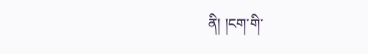ནི། །ངག་གི་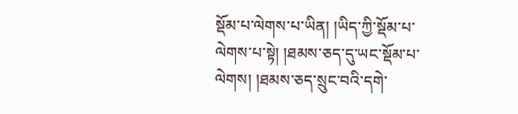སྡོམ་པ་ལེགས་པ་ཡིན། །ཡིད་ཀྱི་སྡོམ་པ་ལེགས་པ་སྟེ། །ཐམས་ཅད་དུ་ཡང་སྡོམ་པ་ལེགས། །ཐམས་ཅད་སྲུང་བའི་དགེ་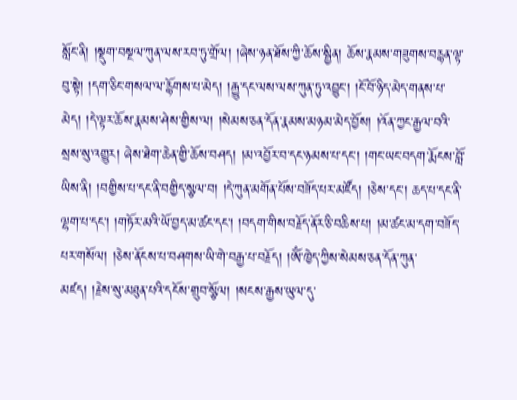སློང་ནི། །སྡུག་བསྔལ་ཀུན་ལས་རབ་ཏུ་གྲོལ། །ཞེས་ཉན་ཐོས་ཀྱི་ཆོས་སྦྱིན། ཆོས་རྣམས་གཟུགས་བརྙན་ལྟ་བུ་སྟེ། །དག་ཅིང་གསལ་ལ་རྙོགས་པ་མེད། །རྒྱུ་དང་ལས་ལས་ཀུན་ཏུ་འབྱུང་། །ངོ་བོ་ཉིད་མེད་གནས་པ་མེད། །དེ་ལྟར་ཆོས་རྣམས་ཤེས་གྱིས་ལ། །སེམས་ཅན་དོན་རྣམས་མཉམ་མེད་བྱོས། །འོན་ཀྱང་རྒྱལ་བའི་སྲས་སུ་འགྱུར། ཞེས་ཐེག་ཆེན་གྱི་ཆོས་བཤད། །མ་འབྱོར་བ་དང་ཉམས་པ་དང་། །གང་ཡང་བདག་རྨོངས་བློ་ཡིས་ནི། །བགྱིས་པ་དང་ནི་བགྱིད་སྩལ་བ། །དེ་ཀུན་མགོན་པོས་བཟོད་པར་མཛོད། །ཅེས་དང་། ཆད་པ་དང་ནི་ལྷག་པ་དང་། །གཏོར་མའི་ཡོ་བྱད་མ་ཚང་དང་། །བདག་གིས་བརྗོད་ནོར་ཅི་བཆིས་པ། །མ་ཚང་མ་དག་བཟོད་པར་གསོལ། །ཅེས་ནོངས་པ་བཤགས་ཡི་གེ་བརྒྱ་པ་བརྗོད། །ཨོཾ་ཁྱེད་ཀྱིས་སེམས་ཅན་དོན་ཀུན་མཛད། །རྗེས་སུ་མཐུན་པའི་དངོས་གྲུབ་སྩོལ། །སངས་རྒྱས་ཡུལ་དུ་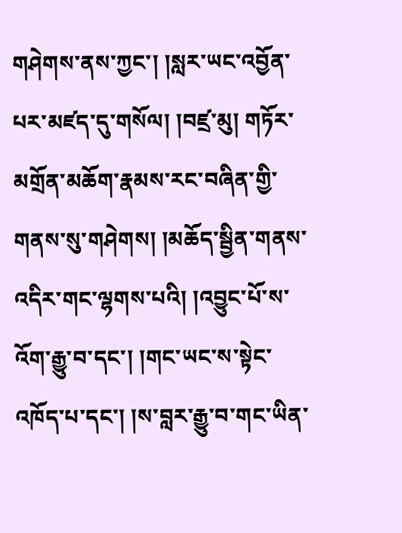གཤེགས་ནས་ཀྱང་། །སླར་ཡང་འབྱོན་པར་མཛད་དུ་གསོལ། །བཛྲ་མུ། གཏོར་མགྲོན་མཆོག་རྣམས་རང་བཞིན་གྱི་གནས་སུ་གཤེགས། །མཆོད་སྦྱིན་གནས་འདིར་གང་ལྷགས་པའི། །འབྱུང་པོ་ས་འོག་རྒྱུ་བ་དང་། །གང་ཡང་ས་སྟེང་འཁོད་པ་དང་། །ས་བླར་རྒྱུ་བ་གང་ཡིན་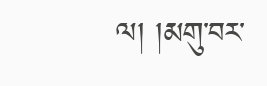ལ། །མགུ་བར་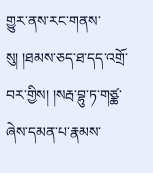གྱུར་ནས་རང་གནས་སུ། །ཐམས་ཅད་ཐ་དད་འགྲོ་བར་གྱིས། །སརྦ་བྷུ་ཏ་གཙྪ་ཞེས་དམན་པ་རྣམས་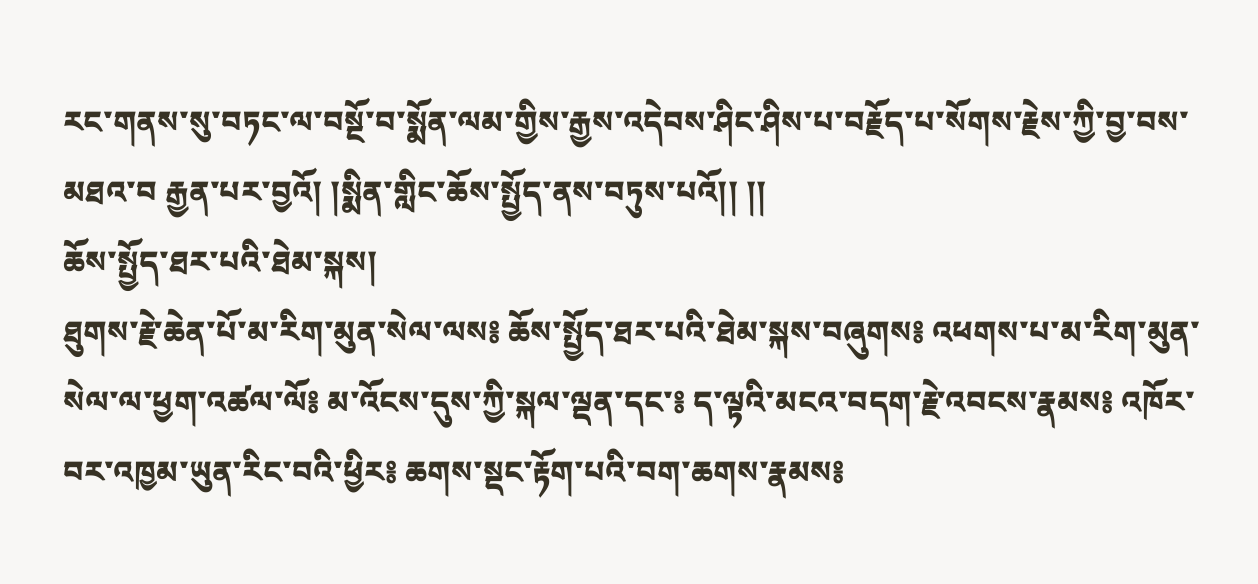རང་གནས་སུ་བཏང་ལ་བསྔོ་བ་སྨོན་ལམ་གྱིས་རྒྱས་འདེབས་ཤིང་ཤིས་པ་བརྗོད་པ་སོགས་རྗེས་ཀྱི་བྱ་བས་མཐའ་བ རྒྱན་པར་བྱའོ། །སྨིན་གླིང་ཆོས་སྤྱོད་ནས་བཏུས་པའོ།། །།
ཆོས་སྤྱོད་ཐར་པའི་ཐེམ་སྐས།
ཐུགས་རྗེ་ཆེན་པོ་མ་རིག་མུན་སེལ་ལས༔ ཆོས་སྤྱོད་ཐར་པའི་ཐེམ་སྐས་བཞུགས༔ འཕགས་པ་མ་རིག་མུན་སེལ་ལ་ཕྱག་འཚལ་ལོ༔ མ་འོངས་དུས་ཀྱི་སྐལ་ལྡན་དང་༔ ད་ལྟའི་མངའ་བདག་རྗེ་འབངས་རྣམས༔ འཁོར་བར་འཁྱམ་ཡུན་རིང་བའི་ཕྱིར༔ ཆགས་སྡང་རྟོག་པའི་བག་ཆགས་རྣམས༔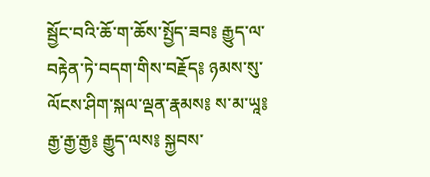སྦྱོང་བའི་ཆོ་ག་ཆོས་སྤྱོད་ཟབ༔ རྒྱུད་ལ་བརྟེན་ཏེ་བདག་གིས་བརྗོད༔ ཉམས་སུ་ལོངས་ཤིག་སྐལ་ལྡན་རྣམས༔ ས་མ་ཡཱ༔ རྒྱ་རྒྱ་རྒྱ༔ རྒྱུད་ལས༔ སྐྱབས་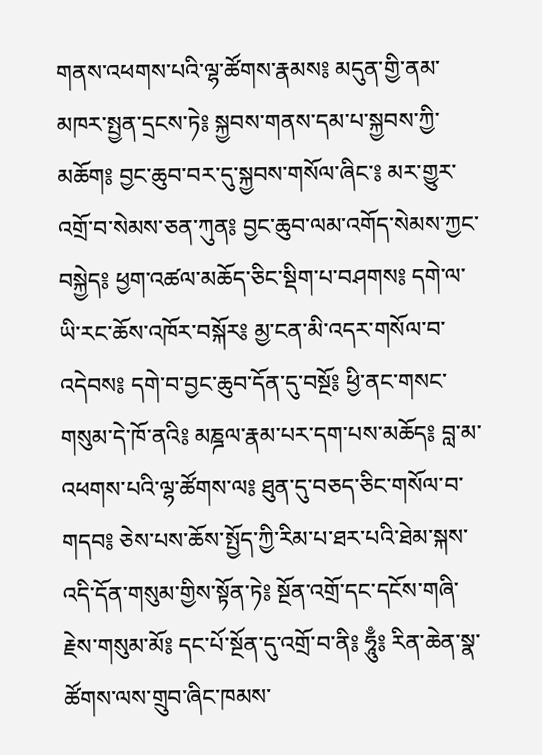གནས་འཕགས་པའི་ལྷ་ཚོགས་རྣམས༔ མདུན་གྱི་ནམ་མཁར་སྤྱན་དྲངས་ཏེ༔ སྐྱབས་གནས་དམ་པ་སྐྱབས་ཀྱི་མཆོག༔ བྱང་ཆུབ་བར་དུ་སྐྱབས་གསོལ་ཞིང་༔ མར་གྱུར་འགྲོ་བ་སེམས་ཅན་ཀུན༔ བྱང་ཆུབ་ལམ་འགོད་སེམས་ཀྱང་བསྐྱེད༔ ཕྱག་འཚལ་མཆོད་ཅིང་སྡིག་པ་བཤགས༔ དགེ་ལ་ཡི་རང་ཆོས་འཁོར་བསྐོར༔ མྱ་ངན་མི་འདར་གསོལ་བ་འདེབས༔ དགེ་བ་བྱང་ཆུབ་དོན་དུ་བསྔོ༔ ཕྱི་ནང་གསང་གསུམ་དེ་ཁོ་ནའི༔ མཎྜལ་རྣམ་པར་དག་པས་མཆོད༔ བླ་མ་འཕགས་པའི་ལྷ་ཚོགས་ལ༔ ཐུན་དུ་བཅད་ཅིང་གསོལ་བ་གདབ༔ ཅེས་པས་ཆོས་སྤྱོད་ཀྱི་རིམ་པ་ཐར་པའི་ཐེམ་སྐས་འདི་དོན་གསུམ་གྱིས་སྟོན་ཏེ༔ སྔོན་འགྲོ་དང་དངོས་གཞི་རྗེས་གསུམ་མོ༔ དང་པོ་སྔོན་དུ་འགྲོ་བ་ནི༔ ཧཱུྃ༔ རིན་ཆེན་སྣ་ཚོགས་ལས་གྲུབ་ཞིང་ཁམས་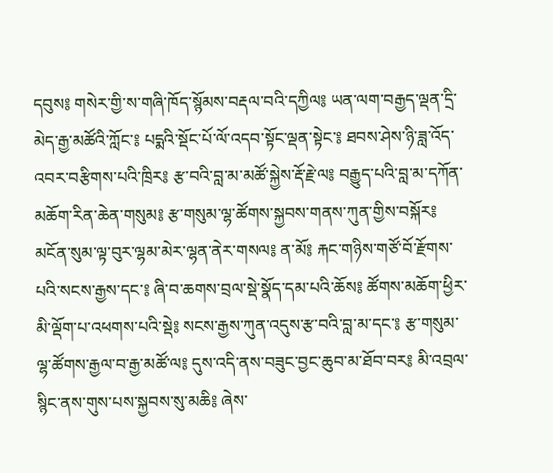དབུས༔ གསེར་གྱི་ས་གཞི་ཁོད་སྙོམས་བརྡལ་བའི་དཀྱིལ༔ ཡན་ལག་བརྒྱད་ལྡན་དྲི་མེད་རྒྱ་མཚོའི་ཀློང་༔ པདྨའི་སྡོང་པོ་ལོ་འདབ་སྟོང་ལྡན་སྟེང་༔ ཐབས་ཤེས་ཉི་ཟླ་འོད་འབར་བརྩིགས་པའི་ཁྲིར༔ རྩ་བའི་བླ་མ་མཚོ་སྐྱེས་རྡོ་རྗེ་ལ༔ བརྒྱུད་པའི་བླ་མ་དཀོན་མཆོག་རིན་ཆེན་གསུམ༔ རྩ་གསུམ་ལྷ་ཚོགས་སྐྱབས་གནས་ཀུན་གྱིས་བསྐོར༔ མངོན་སུམ་ལྟ་བུར་ལྷམ་མེར་ལྷན་ནེར་གསལ༔ ན་མོ༔ རྐང་གཉིས་གཙོ་བོ་རྫོགས་པའི་སངས་རྒྱས་དང་༔ ཞི་བ་ཆགས་བྲལ་སྡེ་སྣོད་དམ་པའི་ཆོས༔ ཚོགས་མཆོག་ཕྱིར་མི་ལྡོག་པ་འཕགས་པའི་སྡེ༔ སངས་རྒྱས་ཀུན་འདུས་རྩ་བའི་བླ་མ་དང་༔ རྩ་གསུམ་ལྷ་ཚོགས་རྒྱལ་བ་རྒྱ་མཚོ་ལ༔ དུས་འདི་ནས་བཟུང་བྱང་ཆུབ་མ་ཐོབ་བར༔ མི་འབྲལ་སྙིང་ནས་གུས་པས་སྐྱབས་སུ་མཆི༔ ཞེས་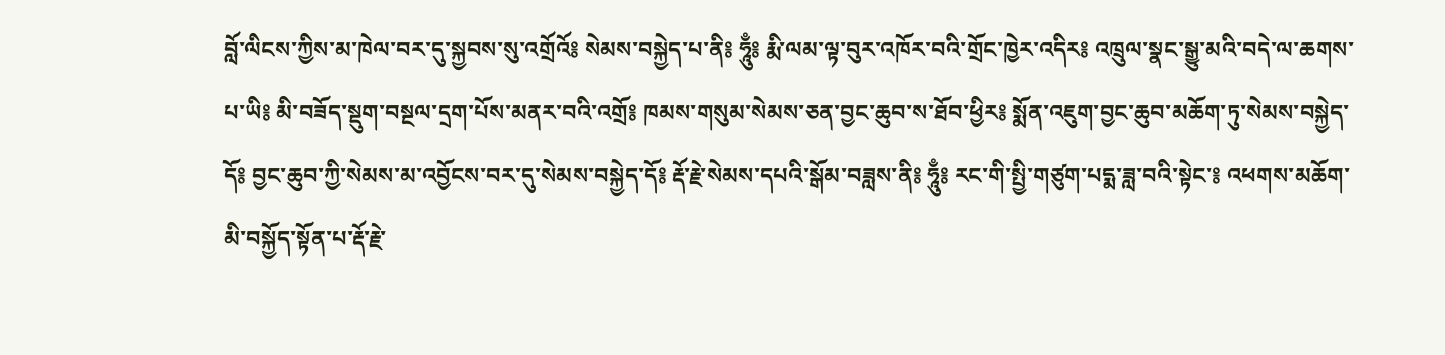བློ་ལིངས་ཀྱིས་མ་ཁེལ་བར་དུ་སྐྱབས་སུ་འགྲོའོ༔ སེམས་བསྐྱེད་པ་ནི༔ ཧཱུྃ༔ རྨི་ལམ་ལྟ་བུར་འཁོར་བའི་གྲོང་ཁྱེར་འདིར༔ འཁྲུལ་སྣང་སྒྱུ་མའི་བདེ་ལ་ཆགས་པ་ཡི༔ མི་བཟོད་སྡུག་བསྔལ་དྲག་པོས་མནར་བའི་འགྲོ༔ ཁམས་གསུམ་སེམས་ཅན་བྱང་ཆུབ་ས་ཐོབ་ཕྱིར༔ སྨོན་འཇུག་བྱང་ཆུབ་མཆོག་ཏུ་སེམས་བསྐྱེད་དོ༔ བྱང་ཆུབ་ཀྱི་སེམས་མ་འབྱོངས་བར་དུ་སེམས་བསྐྱེད་དོ༔ རྡོ་རྗེ་སེམས་དཔའི་སྒོམ་བཟླས་ནི༔ ཧཱུྃ༔ རང་གི་སྤྱི་གཙུག་པདྨ་ཟླ་བའི་སྟེང་༔ འཕགས་མཆོག་མི་བསྐྱོད་སྟོན་པ་རྡོ་རྗེ་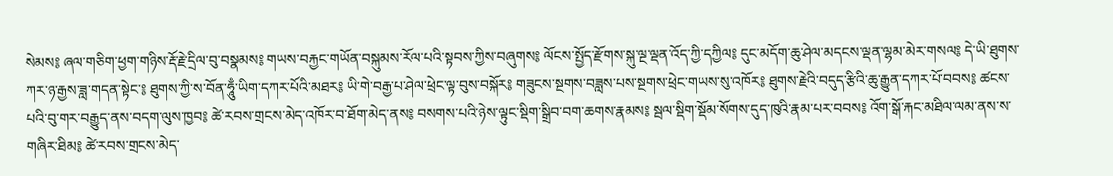སེམས༔ ཞལ་གཅིག་ཕྱག་གཉིས་རྡོ་རྗེ་དྲིལ་བུ་བསྣམས༔ གཡས་བརྐྱང་གཡོན་བསྐུམས་རོལ་པའི་སྟབས་ཀྱིས་བཞུགས༔ ལོངས་སྤྱོད་རྫོགས་སྐུ་ལྔ་ལྡན་འོད་ཀྱི་དཀྱིལ༔ དུང་མདོག་ཆུ་ཤེལ་མདངས་ལྡན་ལྷམ་མེར་གསལ༔ དེ་ཡི་ཐུགས་ཀར་ཉ་རྒྱས་ཟླ་གདན་སྟེང་༔ ཐུགས་ཀྱི་ས་བོན་ཧཱུྃ་ཡིག་དཀར་པོའི་མཐར༔ ཡི་གེ་བརྒྱ་པ་ཤེལ་ཕྲེང་ལྟ་བུས་བསྐོར༔ གཟུངས་སྔགས་བཟླས་པས་སྔགས་ཕྲེང་གཡས་སུ་འཁོར༔ ཐུགས་རྗེའི་བདུད་རྩིའི་ཆུ་རྒྱུན་དཀར་པོ་བབས༔ ཚངས་པའི་བུ་གར་བརྒྱུད་ནས་བདག་ལུས་ཁྱབ༔ ཚེ་རབས་གྲངས་མེད་འཁོར་བ་ཐོག་མེད་ནས༔ བསགས་པའི་ཉེས་ལྟུང་སྡིག་སྒྲིབ་བག་ཆགས་རྣམས༔ སྦལ་སྡིག་སྡོམ་སོགས་དུད་ཁུའི་རྣམ་པར་བབས༔ འོག་སྒོ་རྐང་མཐིལ་ལམ་ནས་ས་གཞིར་ཐིམ༔ ཚེ་རབས་གྲངས་མེད་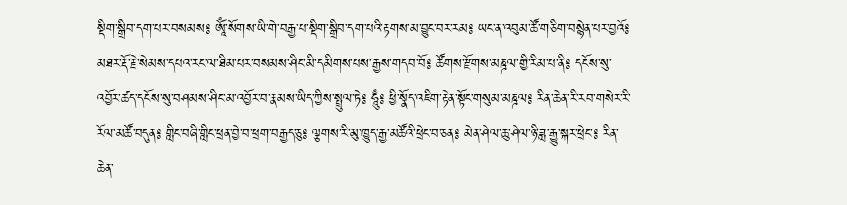སྡིག་སྒྲིབ་དག་པར་བསམས༔ ཨཱོཾ་སོགས་ཡི་གེ་བརྒྱ་པ་སྡིག་སྒྲིབ་དག་པའི་རྟགས་མ་བྱུང་བར་རམ༔ ཡང་ན་འབུམ་ཚོ་གཅིག་བསྙེན་པར་བྱའོ༔ མཐར་རྡོ་རྗེ་སེམས་དཔའ་རང་ལ་ཐིམ་པར་བསམས་ཤིང་མི་དམིགས་པས་རྒྱས་གདབ་བོ༔ ཚོགས་རྫོགས་མཎྜལ་གྱི་རིམ་པ་ནི༔ དངོས་སུ་འབྱོར་ཚད་དངོས་སུ་བཤམས་ཤིང་མ་འབྱོར་བ་རྣམས་ཡིད་ཀྱིས་སྤྲུལ་ཏེ༔ ཧཱུྃ༔ ཕྱི་སྣོད་འཇིག་རྟེན་སྟོང་གསུམ་མཎྜལ༔ རིན་ཆེན་རི་རབ་གསེར་རི་རོལ་མཚོ་བདུན༔ གླིང་བཞི་གླིང་ཕྲན་བྱེ་བ་ཕྲག་བརྒྱད་ཅུ༔ ལྕགས་རི་མུ་ཁྱུད་རྒྱ་མཚོའི་ཕྲེང་བ་ཅན༔ མེན་ཤེལ་ཆུ་ཤེལ་ཉི་ཟླ་རྒྱུ་སྐར་ཕྲེང་༔ རིན་ཆེན་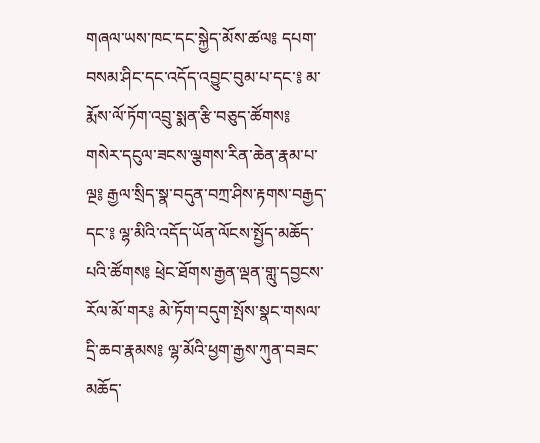གཞལ་ཡས་ཁང་དང་སྐྱེད་མོས་ཚལ༔ དཔག་བསམ་ཤིང་དང་འདོད་འབྱུང་བུམ་པ་དང་༔ མ་རྨོས་ལོ་ཏོག་འབྲུ་སྨན་རྩི་བཅུད་ཚོགས༔ གསེར་དངུལ་ཟངས་ལྕགས་རིན་ཆེན་རྣམ་པ་ལྔ༔ རྒྱལ་སྲིད་སྣ་བདུན་བཀྲ་ཤིས་རྟགས་བརྒྱད་དང་༔ ལྷ་མིའི་འདོད་ཡོན་ལོངས་སྤྱོད་མཆོད་པའི་ཚོགས༔ ཕྲེང་ཐོགས་རྒྱན་ལྡན་གླུ་དབྱངས་རོལ་མོ་གར༔ མེ་ཏོག་བདུག་སྤོས་སྣང་གསལ་དྲི་ཆབ་རྣམས༔ ལྷ་མོའི་ཕྱག་རྒྱས་ཀུན་བཟང་མཆོད་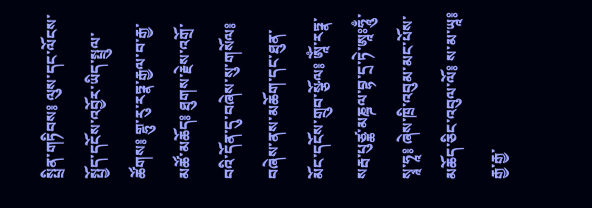སྤྲིན་གཏིབས༔ ལུས་དང་ལོངས་སྤྱོད་དངོས་འབྱོར་ཡིད་སྤྲུལ་ཚོགས༔ གྷུ་རུ་རཏྣ་རྒྱལ་བ་རྒྱ་མཚོ་མཆོད༔ ཐུགས་རྗེས་འགྲོ་བའི་དོན་དུ་བཞེས་སུ་གསོལ༔ བཞེས་ནས་མཆོག་དང་ཐུན་མོང་དངོས་གྲུབ་སྩོལ༔ ཨཱོཾ་རཏྣ་སརྦ་པུཙྪ་མཎྜལ་བྷ་དྲ་ཏེ་ཨཱཿཧཱུྃ་སྭཱ་ཧཱ༔ ཞེས་ཁྲི་འབུམ་མང་པོས་མཆོད་ཅིང་འབུལ་ལོ༔ ས་མ་ཡཱ༔ རྒྱ་རྒྱ་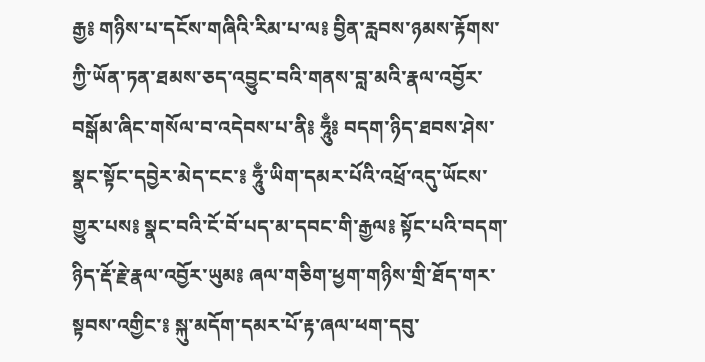རྒྱ༔ གཉིས་པ་དངོས་གཞིའི་རིམ་པ་ལ༔ བྱིན་རླབས་ཉམས་རྟོགས་ཀྱི་ཡོན་ཏན་ཐམས་ཅད་འབྱུང་བའི་གནས་བླ་མའི་རྣལ་འབྱོར་བསྒོམ་ཞིང་གསོལ་བ་འདེབས་པ་ནི༔ ཧཱུྃ༔ བདག་ཉིད་ཐབས་ཤེས་སྣང་སྟོང་དབྱེར་མེད་ངང་༔ ཧཱུྃ་ཡིག་དམར་པོའི་འཕྲོ་འདུ་ཡོངས་གྱུར་པས༔ སྣང་བའི་ངོ་བོ་པད་མ་དབང་གི་རྒྱལ༔ སྟོང་པའི་བདག་ཉིད་རྡོ་རྗེ་རྣལ་འབྱོར་ཡུམ༔ ཞལ་གཅིག་ཕྱག་གཉིས་གྲི་ཐོད་གར་སྟབས་འགྱིང་༔ སྐུ་མདོག་དམར་པོ་རྟ་ཞལ་ཕག་དབུ་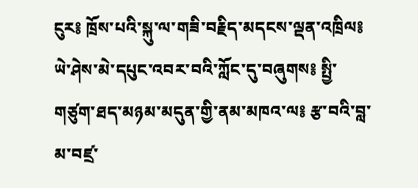ངུར༔ ཁྲོས་པའི་སྐུ་ལ་གཟི་བརྗིད་མདངས་ལྡན་འཁྲིལ༔ ཡེ་ཤེས་མེ་དཔུང་འབར་བའི་ཀློང་དུ་བཞུགས༔ སྤྱི་གཙུག་ཐད་མཉམ་མདུན་གྱི་ནམ་མཁའ་ལ༔ རྩ་བའི་བླ་མ་བཛྲ་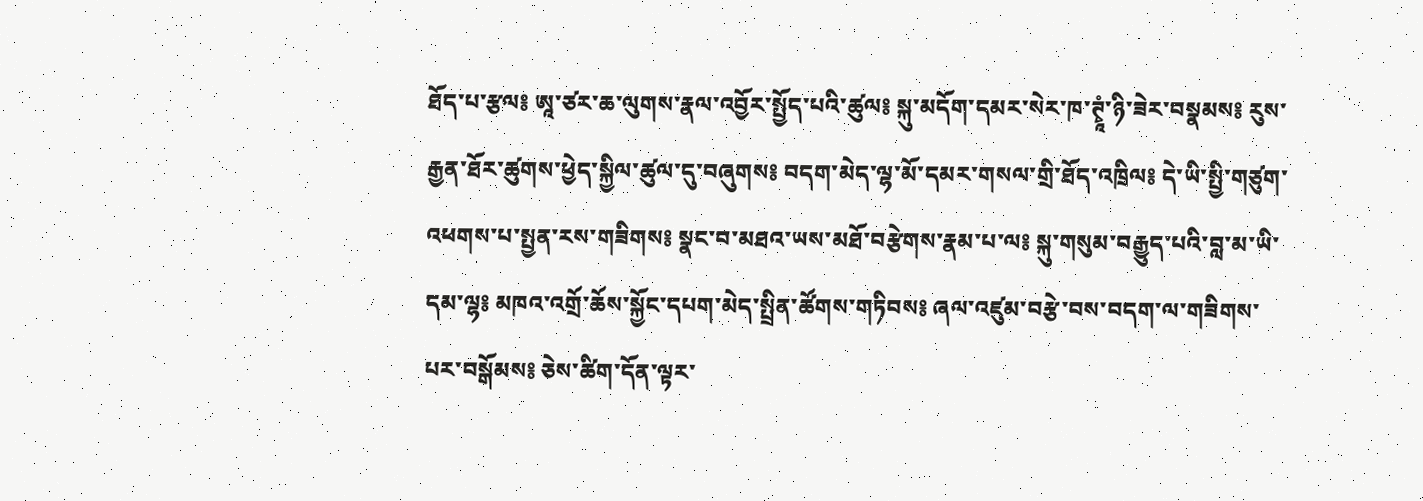ཐོད་པ་རྩལ༔ ཨཱ་ཙར་ཆ་ལུགས་རྣལ་འབྱོར་སྤྱོད་པའི་ཚུལ༔ སྐུ་མདོག་དམར་སེར་ཁ་ཊྭཱཾ་ཉི་ཟེར་བསྣམས༔ རུས་རྒྱན་ཐོར་ཚུགས་ཕྱེད་སྐྱིལ་ཚུལ་དུ་བཞུགས༔ བདག་མེད་ལྷ་མོ་དམར་གསལ་གྲི་ཐོད་འཁྲིལ༔ དེ་ཡི་སྤྱི་གཙུག་འཕགས་པ་སྤྱན་རས་གཟིགས༔ སྣང་བ་མཐའ་ཡས་མཐོ་བརྩེགས་རྣམ་པ་ལ༔ སྐུ་གསུམ་བརྒྱུད་པའི་བླ་མ་ཡི་དམ་ལྷ༔ མཁའ་འགྲོ་ཆོས་སྐྱོང་དཔག་མེད་སྤྲིན་ཚོགས་གཏིབས༔ ཞལ་འཛུམ་བརྩེ་བས་བདག་ལ་གཟིགས་པར་བསྒོམས༔ ཅེས་ཚིག་དོན་ལྟར་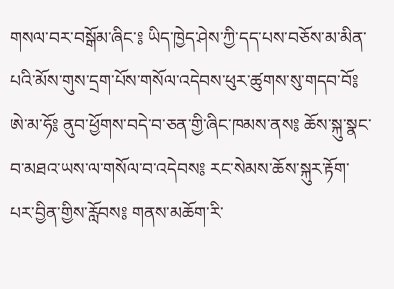གསལ་བར་བསྒོམ་ཞིང་༔ ཡིད་ཁྱེད་ཤེས་ཀྱི་དད་པས་བཅོས་མ་མིན་པའི་མོས་གུས་དྲག་པོས་གསོལ་འདེབས་ཕུར་ཚུགས་སུ་གདབ་བོ༔ ཨེ་མ་ཧོ༔ ནུབ་ཕྱོགས་བདེ་བ་ཅན་གྱི་ཞིང་ཁམས་ནས༔ ཆོས་སྐུ་སྣང་བ་མཐའ་ཡས་ལ་གསོལ་བ་འདེབས༔ རང་སེམས་ཆོས་སྐུར་རྟོག་པར་བྱིན་གྱིས་རློབས༔ གནས་མཆོག་རི་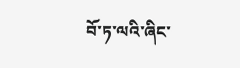བོ་ཏ་ལའི་ཞིང་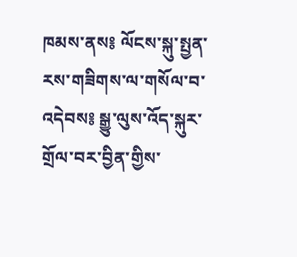ཁམས་ནས༔ ལོངས་སྐུ་སྤྱན་རས་གཟིགས་ལ་གསོལ་བ་འདེབས༔ སྒྱུ་ལུས་འོད་སྐུར་གྲོལ་བར་བྱིན་གྱིས་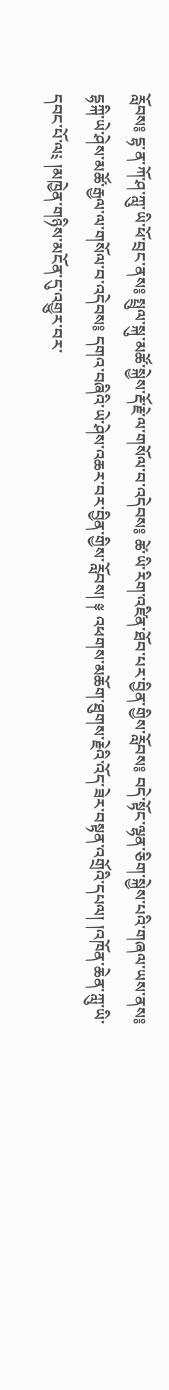རློབས༔ དྷ་ན་ཀོ་ཤ་ཀླུ་ཡི་ཕོ་བྲང་ནས༔ སྤྲུལ་སྐུ་མཚོ་སྐྱེས་རྡོ་རྗེ་ལ་གསོལ་བ་འདེབས༔ ཚེ་ཡི་རིག་འཛིན་ཐོབ་པར་བྱིན་གྱིས་རློབས༔ བདེ་སྟོང་ལྷན་ཅིག་སྐྱེས་པའི་གཞལ་ཡས་ནས༔ དྷཀྐི་ཡེ་ཤེས་མཚོ་རྒྱལ་ལ་གསོལ་བ་འདེབས༔ དགའ་བཞིའི་ཡེ་ཤེས་འཆར་བར་བྱིན་གྱིས་རློབས། ༈ འཕགས་མཆོག་ཐུགས་རྗེའི་འོད་ཟེར་བསྟན་འགྲོའི་དཔལ། །འཁོན་ཆེན་ཀླུ་ཡི་དབང་པོ་ལ༴ །མཁྱེན་གཉིས་མངོན་དུ་འགྱུར་བར་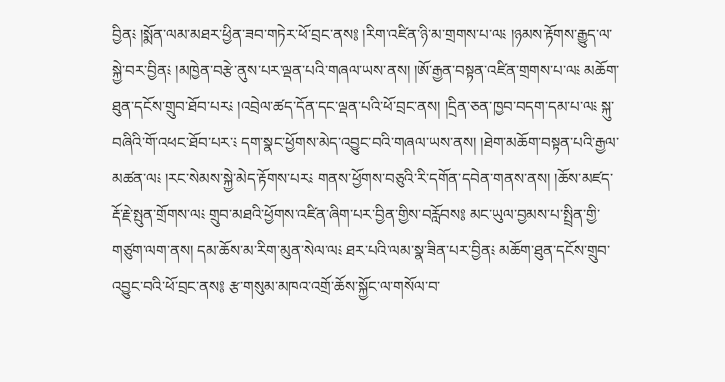བྱིན༴ །སྨོན་ལམ་མཐར་ཕྱིན་ཟབ་གཏེར་ཕོ་བྲང་ནས༔ །རིག་འཛིན་ཉི་མ་གྲགས་པ་ལ༴ །ཉམས་རྟོགས་རྒྱུད་ལ་སྐྱེ་བར་བྱིན༴ །མཁྱེན་བརྩེ་ནུས་པར་ལྡན་པའི་གཞལ་ཡས་ནས། །ཨོ་རྒྱན་བསྟན་འཛིན་གྲགས་པ་ལ༴ མཆོག་ཐུན་དངོས་གྲུབ་ཐོབ་པར༴ །འབྲེལ་ཚད་དོན་དང་ལྡན་པའི་ཕོ་བྲང་ནས། །དྲིན་ཅན་ཁྱབ་བདག་དམ་པ་ལ༴ སྐུ་བཞིའི་གོ་འཕང་ཐོབ་པར་༴ དག་སྣང་ཕྱོགས་མེད་འབྱུང་བའི་གཞལ་ཡས་ནས། །ཐེག་མཆོག་བསྟན་པའི་རྒྱལ་མཚན་ལ༴ །རང་སེམས་སྐྱེ་མེད་རྟོགས་པར༴ གནས་ཕྱོགས་བཅུའི་རི་དགོན་དབེན་གནས་ནས། །ཆོས་མཛད་རྡོ་རྗེ་སྤུན་གྲོགས་ལ༴ གྲུབ་མཐའི་ཕྱོགས་འཛིན་ཞིག་པར་བྱིན་གྱིས་བརློབས༔ མང་ཡུལ་བྱམས་པ་སྤྲིན་གྱི་གཙུག་ལག་ནས། དམ་ཆོས་མ་རིག་མུན་སེལ་ལ༴ ཐར་པའི་ལམ་སྣ་ཟིན་པར་བྱིན༴ མཆོག་ཐུན་དངོས་གྲུབ་འབྱུང་བའི་ཕོ་བྲང་ནས༔ རྩ་གསུམ་མཁའ་འགྲོ་ཆོས་སྐྱོང་ལ་གསོལ་བ་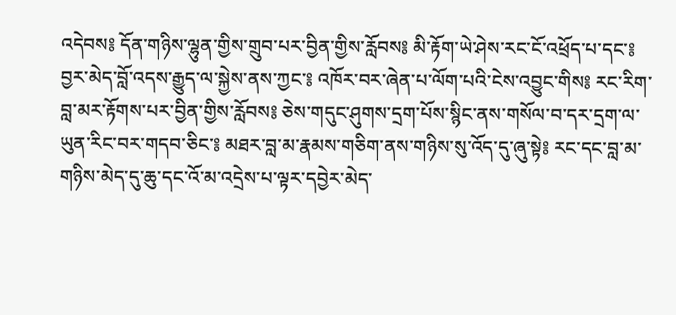འདེབས༔ དོན་གཉིས་ལྷུན་གྱིས་གྲུབ་པར་བྱིན་གྱིས་རློབས༔ མི་རྟོག་ཡེ་ཤེས་རང་ངོ་འཕྲོད་པ་དང་༔ བྱར་མེད་བློ་འདས་རྒྱུད་ལ་སྐྱེས་ནས་ཀྱང་༔ འཁོར་བར་ཞེན་པ་ལོག་པའི་ངེས་འབྱུང་གིས༔ རང་རིག་བླ་མར་རྟོགས་པར་བྱིན་གྱིས་རློབས༔ ཅེས་གདུང་ཤུགས་དྲག་པོས་སྙིང་ནས་གསོལ་བ་དར་དྲག་ལ་ཡུན་རིང་བར་གདབ་ཅིང་༔ མཐར་བླ་མ་རྣམས་གཅིག་ནས་གཉིས་སུ་འོད་དུ་ཞུ་སྟེ༔ རང་དང་བླ་མ་གཉིས་མེད་དུ་ཆུ་དང་འོ་མ་འདྲེས་པ་ལྟར་དབྱེར་མེད་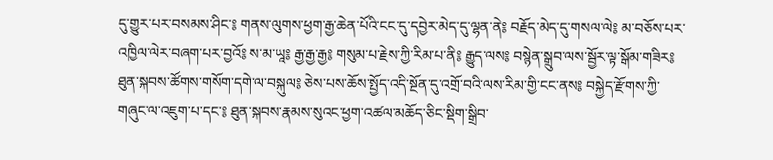དུ་གྱུར་པར་བསམས་ཤིང་༔ གནས་ལུགས་ཕྱག་རྒྱ་ཆེན་པོའི་ངང་དུ་དབྱེར་མེད་དུ་ལྷན་ནེ༔ བརྗོད་མེད་དུ་གསལ་ལེ༔ མ་བཅོས་པར་འཁྱིལ་ལེར་བཞག་པར་བྱའོ༔ ས་མ་ཡཱ༔ རྒྱ་རྒྱ་རྒྱ༔ གསུམ་པ་རྗེས་ཀྱི་རིམ་པ་ནི༔ རྒྱུད་ལས༔ བསྙེན་སྒྲུབ་ལས་སྦྱོར་ལྟ་སྒོམ་གཟིར༔ ཐུན་སྐབས་ཚོགས་གསོག་དགེ་ལ་བསྐུལ༔ ཅེས་པས་ཆོས་སྤྱོད་འདི་སྔོན་དུ་འགྲོ་བའི་ལས་རིམ་གྱི་ངང་ནས༔ བསྐྱེད་རྫོགས་ཀྱི་གཞུང་ལ་འཇུག་པ་དང་༔ ཐུན་སྐབས་རྣམས་སུའང་ཕྱག་འཚལ་མཆོད་ཅིང་སྡིག་སྒྲིབ་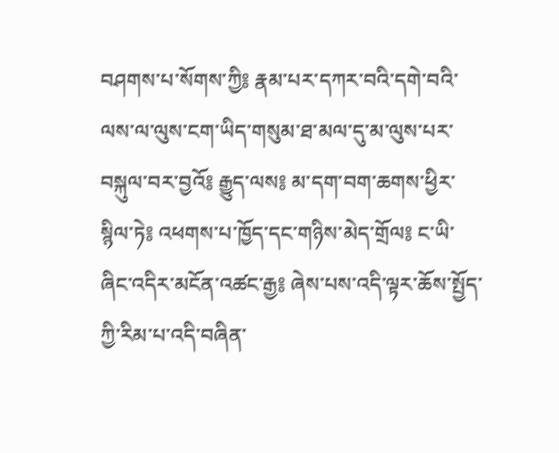བཤགས་པ་སོགས་ཀྱི༔ རྣམ་པར་དཀར་བའི་དགེ་བའི་ལས་ལ་ལུས་ངག་ཡིད་གསུམ་ཐ་མལ་དུ་མ་ལུས་པར་བསྐུལ་བར་བྱའོ༔ རྒྱུད་ལས༔ མ་དག་བག་ཆགས་ཕྱིར་སྙིལ་ཏེ༔ འཕགས་པ་ཁྱོད་དང་གཉིས་མེད་གྲོལ༔ ང་ཡི་ཞིང་འདིར་མངོན་འཚང་རྒྱ༔ ཞེས་པས་འདི་ལྟར་ཆོས་སྤྱོད་ཀྱི་རིམ་པ་འདི་བཞིན་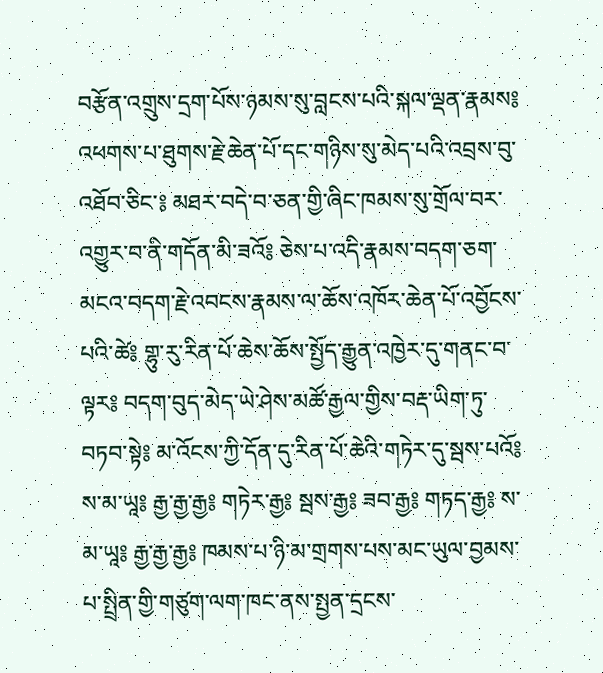བརྩོན་འགྲུས་དྲག་པོས་ཉམས་སུ་བླངས་པའི་སྐལ་ལྡན་རྣམས༔ འཕགས་པ་ཐུགས་རྗེ་ཆེན་པོ་དང་གཉིས་སུ་མེད་པའི་འབྲས་བུ་འཐོབ་ཅིང་༔ མཐར་བདེ་བ་ཅན་གྱི་ཞིང་ཁམས་སུ་གྲོལ་བར་འགྱུར་བ་ནི་གདོན་མི་ཟའོ༔ ཅེས་པ་འདི་རྣམས་བདག་ཅག་མངའ་བདག་རྗེ་འབངས་རྣམས་ལ་ཆོས་འཁོར་ཆེན་པོ་འབྱོངས་པའི་ཚེ༔ གྷུ་རུ་རིན་པོ་ཆེས་ཆོས་སྤྱོད་རྒྱུན་འཁྱེར་དུ་གནང་བ་ལྟར༔ བདག་བུད་མེད་ཡེ་ཤེས་མཚོ་རྒྱལ་གྱིས་བརྡ་ཡིག་ཏུ་བཏབ་སྟེ༔ མ་འོངས་ཀྱི་དོན་དུ་རིན་པོ་ཆེའི་གཏེར་དུ་སྦས་པའོ༔ ས་མ་ཡཱ༔ རྒྱ་རྒྱ་རྒྱ༔ གཏེར་རྒྱ༔ སྦས་རྒྱ༔ ཟབ་རྒྱ༔ གཏད་རྒྱ༔ ས་མ་ཡཱ༔ རྒྱ་རྒྱ་རྒྱ༔ ཁམས་པ་ཉི་མ་གྲགས་པས་མང་ཡུལ་བྱམས་པ་སྤྲིན་གྱི་གཙུག་ལག་ཁང་ནས་སྤྱན་དྲངས་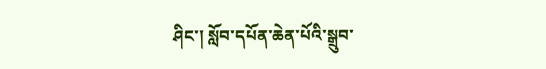ཤིང་། སློབ་དཔོན་ཆེན་པོའི་སྒྲུབ་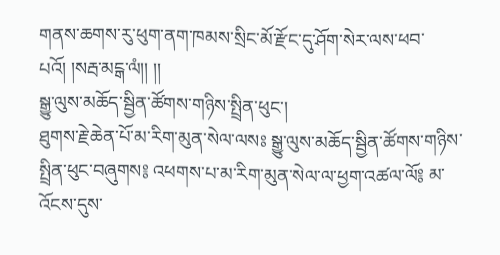གནས་ཆགས་རུ་ཕུག་ནག་ཁམས་སྲིང་མོ་རྫོང་དུ་ཤོག་སེར་ལས་ཕབ་པའོ། །སརྦ་མངྒ་ལཾ།། །།
སྒྱུ་ལུས་མཆོད་སྦྱིན་ཚོགས་གཉིས་སྤྲིན་ཕུང་།
ཐུགས་རྗེ་ཆེན་པོ་མ་རིག་མུན་སེལ་ལསཿ སྒྱུ་ལུས་མཆོད་སྦྱིན་ཚོགས་གཉིས་སྤྲིན་ཕུང་བཞུགས༔ འཕགས་པ་མ་རིག་མུན་སེལ་ལ་ཕྱག་འཚལ་ལོ༔ མ་འོངས་དུས་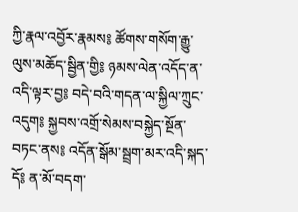ཀྱི་རྣལ་འབྱོར་རྣམས༔ ཚོགས་གསོག་རྒྱུ་ལུས་མཆོད་སྦྱིན་གྱི༔ ཉམས་ལེན་འདོད་ན་འདི་ལྟར་བྱ༔ བདེ་བའི་གདན་ལ་སྐྱིལ་ཀྲུང་འདུག༔ སྐྱབས་འགྲོ་སེམས་བསྐྱེད་སྔོན་བཏང་ནས༔ འདོན་སྒོམ་སྦྲག་མར་འདི་སྐད་དོ༔ ན་མོ་བདག་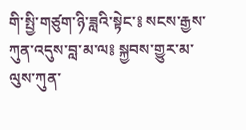གི་སྤྱི་གཙུག་ཉི་ཟླའི་སྟེང་༔ སངས་རྒྱས་ཀུན་འདུས་བླ་མ་ལ༔ སྐྱབས་གྱུར་མ་ལུས་ཀུན་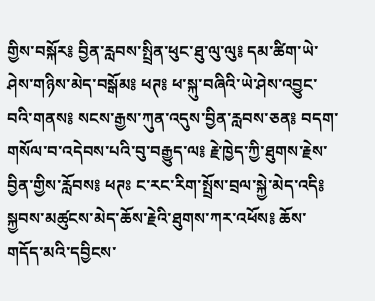གྱིས་བསྐོར༔ བྱིན་རླབས་སྤྲིན་ཕུང་ཐུ་ལུ་ལུ༔ དམ་ཚིག་ཡེ་ཤེས་གཉིས་མེད་བསྒོམ༔ ཕཊ༔ ཕ་སྐུ་བཞིའི་ཡེ་ཤེས་འབྱུང་བའི་གནས༔ སངས་རྒྱས་ཀུན་འདུས་བྱིན་རླབས་ཅན༔ བདག་གསོལ་བ་འདེབས་པའི་བུ་བརྒྱུད་ལ༔ རྗེ་ཁྱེད་ཀྱི་ཐུགས་རྗེས་བྱིན་གྱིས་རློབས༔ ཕཊཿ ང་རང་རིག་སྤྲོས་བྲལ་སྐྱེ་མེད་འདི༔ སྐྱབས་མཚུངས་མེད་ཆོས་རྗེའི་ཐུགས་ཀར་འཕོས༔ ཆོས་གདོད་མའི་དབྱིངས་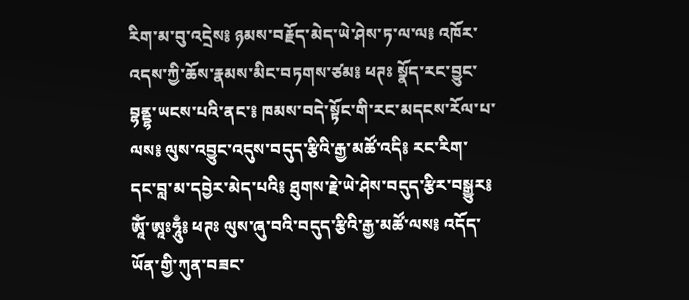རིག་མ་བུ་འདྲེས༔ ཉམས་བརྗོད་མེད་ཡེ་ཤེས་ཏ་ལ་ལ༔ འཁོར་འདས་ཀྱི་ཆོས་རྣམས་མིང་བཏགས་ཙམ༔ ཕཊཿ སྣོད་རང་བྱུང་བྷནྡྷ་ཡངས་པའི་ནང་༔ ཁམས་བདེ་སྟོང་གི་རང་མདངས་རོལ་པ་ལས༔ ལུས་འབྱུང་འདུས་བདུད་རྩིའི་རྒྱ་མཚོ་འདི༔ རང་རིག་དང་བླ་མ་དབྱེར་མེད་པའི༔ ཐུགས་རྗེ་ཡེ་ཤེས་བདུད་རྩིར་བསྒྱུར༔ ཨཱོཾ་ཨཱཿཧཱུྃ༔ ཕཊཿ ལུས་ཞུ་བའི་བདུད་རྩིའི་རྒྱ་མཚོ་ལས༔ འདོད་ཡོན་གྱི་ཀུན་བཟང་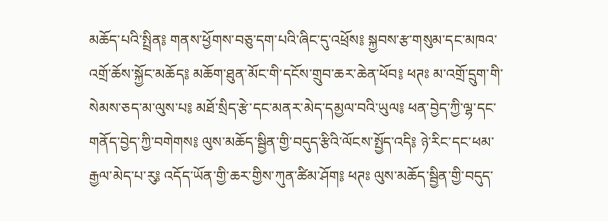མཆོད་པའི་སྤྲིན༔ གནས་ཕྱོགས་བཅུ་དག་པའི་ཞིང་དུ་འཕྲོས༔ སྐྱབས་རྩ་གསུམ་དང་མཁའ་འགྲོ་ཆོས་སྐྱོང་མཆོད༔ མཆོག་ཐུན་མོང་གི་དངོས་གྲུབ་ཆར་ཆེན་ཕོབ༔ ཕཊཿ མ་འགྲོ་དྲུག་གི་སེམས་ཅད་མ་ལུས་པ༔ མཐོ་སྲིད་རྩེ་དང་མནར་མེད་དམྱལ་བའི་ཡུལ༔ ཕན་བྱེད་ཀྱི་ལྷ་དང་གནོད་བྱེད་ཀྱི་བགེགས༔ ལུས་མཆོད་སྦྱིན་གྱི་བདུད་རྩིའི་ལོངས་སྤྱོད་འདི༔ ཉེ་རིང་དང་ཕམ་རྒྱལ་མེད་པ་རུ༔ འདོད་ཡོན་གྱི་ཆར་གྱིས་ཀུན་ཚིམ་ཤོག༔ ཕཊཿ ལུས་མཆོད་སྦྱིན་གྱི་བདུད་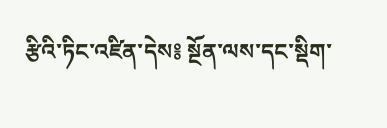རྩིའི་ཏིང་འཛིན་དེས༔ སྔོན་ལས་དང་སྡིག་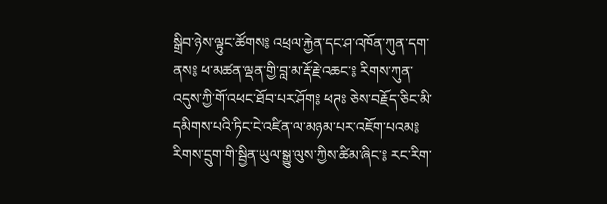སྒྲིབ་ཉེས་ལྟུང་ཚོགས༔ འཕྲལ་རྐྱེན་དང་ཤ་འཁོན་ཀུན་དག་ནས༔ ཕ་མཚན་ལྡན་གྱི་བླ་མ་རྡོ་རྗེ་འཆང་༔ རིགས་ཀུན་འདུས་ཀྱི་གོ་འཕང་ཐོབ་པར་ཤོག༔ ཕཊཿ ཅེས་བརྗོད་ཅིང་མི་དམིགས་པའི་ཏིང་ངེ་འཛིན་ལ་མཉམ་པར་འཇོག་པའམ༔ རིགས་དྲུག་གི་སྦྱིན་ཡུལ་སྒྱུ་ལུས་ཀྱིས་ཚིམ་ཞིང་༔ རང་རིག་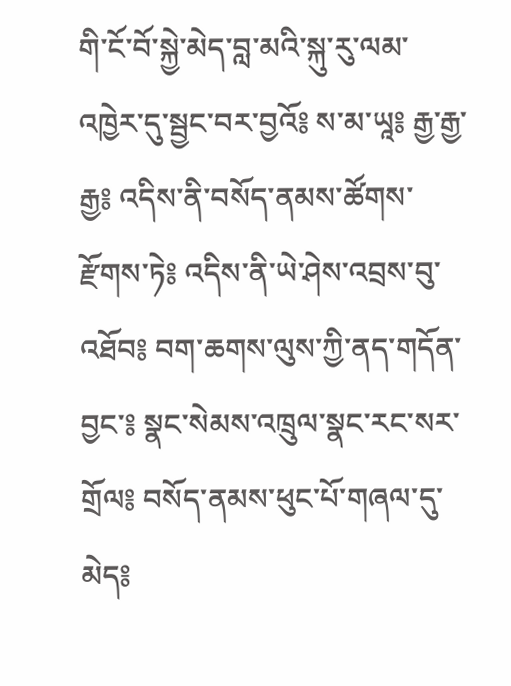གི་ངོ་བོ་སྐྱེ་མེད་བླ་མའི་སྐུ་རུ་ལམ་འཁྱེར་དུ་སྦྱང་བར་བྱའོ༔ ས་མ་ཡཱ༔ རྒྱ་རྒྱ་རྒྱ༔ འདིས་ནི་བསོད་ནམས་ཚོགས་རྫོགས་ཏེ༔ འདིས་ནི་ཡེ་ཤེས་འབྲས་བུ་འཐོབ༔ བག་ཆགས་ལུས་ཀྱི་ནད་གདོན་བྱང་༔ སྣང་སེམས་འཁྲུལ་སྣང་རང་སར་གྲོལ༔ བསོད་ནམས་ཕུང་པོ་གཞལ་དུ་མེད༔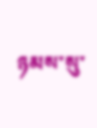ཉམས་སུ་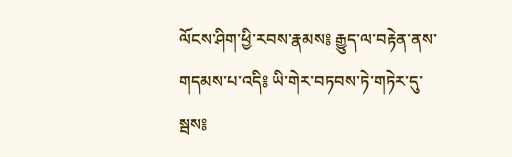ལོངས་ཤིག་ཕྱི་རབས་རྣམས༔ རྒྱུད་ལ་བརྟེན་ནས་གདམས་པ་འདི༔ ཡི་གེར་བཏབས་ཏེ་གཏེར་དུ་སྦས༔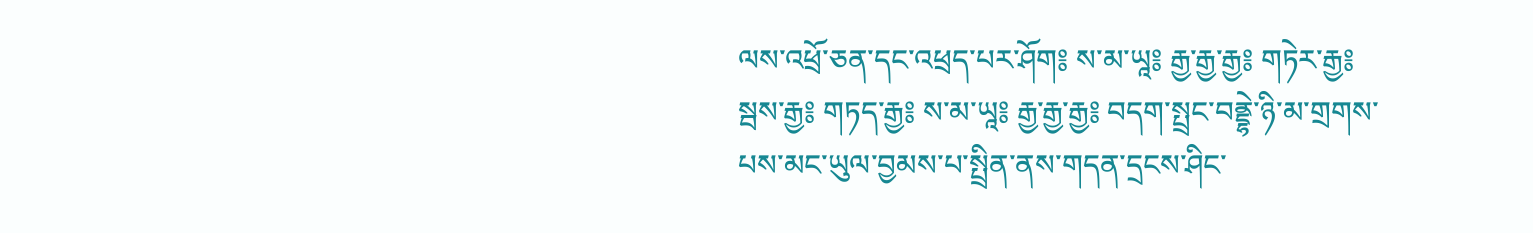ལས་འཕྲོ་ཅན་དང་འཕྲད་པར་ཤོག༔ ས་མ་ཡཱ༔ རྒྱ་རྒྱ་རྒྱ༔ གཏེར་རྒྱ༔ སྦས་རྒྱ༔ གཏད་རྒྱ༔ ས་མ་ཡཱ༔ རྒྱ་རྒྱ་རྒྱ༔ བདག་སྤྲང་བནྡྷེ་ཉི་མ་གྲགས་པས་མང་ཡུལ་བྱམས་པ་སྤྲིན་ནས་གདན་དྲངས་ཤིང་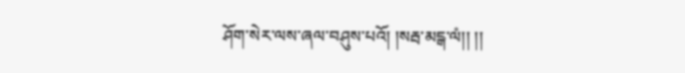ཤོག་སེར་ལས་ཞལ་བཤུས་པའོ། །སརྦ་མངྒ་ལཾ།། །།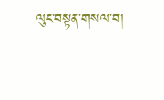ལུང་བསྟན་གསལ་བ།